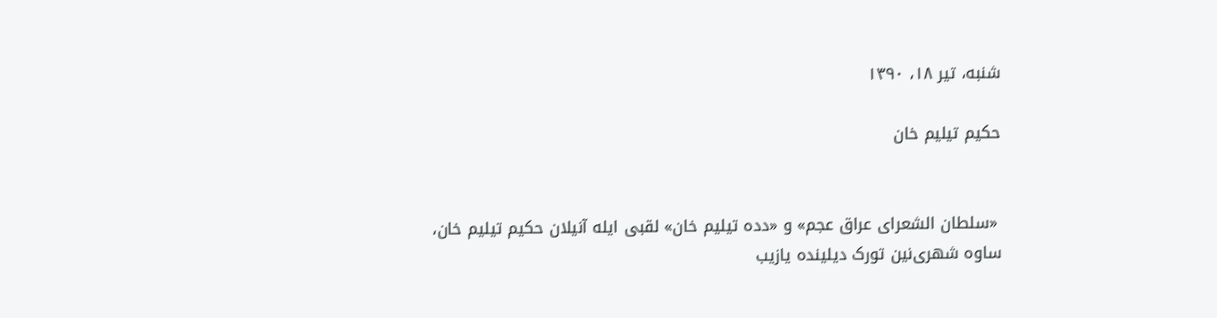شنبه، تیر ۱۸، ۱۳۹۰

حکیم تیلیم خان


 «سلطان الشعرای عراق عجم» و «دده تیلیم خان» لقبی ایله آنیلان حکیم تیلیم خان، ساوه شهری‌نین تورک دیلینده یازیب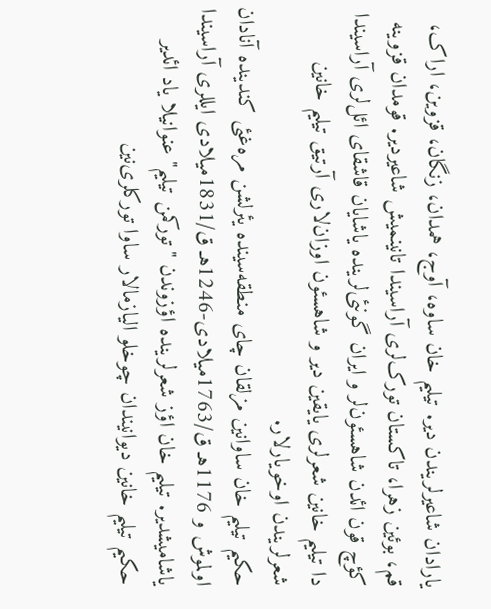یارادان شاعیرلریندن دیر. تیلیم خان ساوه، آوج، همدان، زنگان، قزوین، اراک، قم، بوئین زهرا، تاکستان تورک‌لری آراسیندا تانینمیش شاعیردیر. قومدان قزوینه کؤچ قون ائدن شاهسئون‌لر و ایران گونئی‌لرینده یاشایان قاشقای ائل‌لری آراسیندا دا تیلیم خانین شعرلری یایقین دیر و شاهسئون اوزان‌لاری آرتیق تیلیم خانین شعرلریندن اوخویارلار.
حکیم تیلیم خان ساوانین مزلقان چای منطقه‌سینده یئرلشن مره‌غئی کندینده آنادان اولموش و 1176هـ ق/1763میلادی-1246هـ ق/1831میلادی ایللری آراسیندا یاشامیشدیر. تیلیم خان اؤز شعرلرینده اؤزوندن "تورکمن تیلیم" عنوانیلا یاد ائدیر
حکیم تیلیم خانین دیوانیندان چوخلو الیازمالار ساوا تورکلری‌نین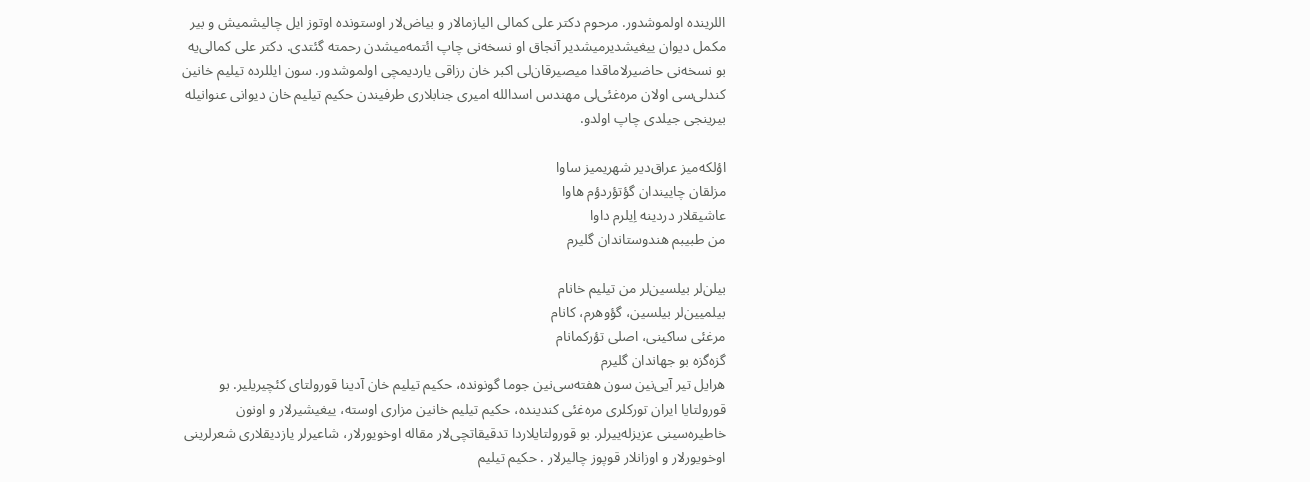اللرینده اولموشدور. مرحوم دکتر علی کمالی الیازمالار و بیاض‌لار اوستونده اوتوز ایل چالیشمیش و بیر مکمل دیوان ییغیشدیرمیشدیر آنجاق او نسخه‌نی چاپ ائتمه‌میشدن رحمته گئتدی. دکتر علی کمالی‌یه بو نسخه‌نی حاضیرلاماقدا میصیرقان‌لی اکبر خان رزاقی یاردیمچی اولموشدور. سون ایللرده تیلیم خانین کندلی‌سی اولان مره‌غئی‌لی مهندس اسدالله امیری جنابلاری طرفیندن حکیم تیلیم خان دیوانی عنوانیله بیرینجی جیلدی چاپ اولدو.

اؤلكه‌ميز عراق‌دير شهريميز ساوا
مزلقان چاييندان گؤتؤردؤم هاوا
عاشيقلار دردينه اِيلرم داوا
من طبيبم هندوستاندان گليرم

بيلن‌لر بيلسين‌لر من تيليم خانام
بيلميين‌لر بيلسين، گؤوهرم، كانام
مرغئی ساكينی، اصلی تؤركمانام
گزه‌گزه بو جهاندان گليرم
هرایل تیر آیی‌نین سون هفته‌سی‌نین جوما گونونده، حکیم تیلیم خان آدینا قورولتای کئچیریلیر. بو قورولتایا ایران تورکلری مره‌غئی کندینده، حکیم تیلیم خانین مزاری اوسته، ییغیشیرلار و اونون خاطیره‌سینی عزیزله‌ییرلر. بو قورولتایلاردا تدقیقاتچی‌لار مقاله اوخویورلار، شاعیرلر یازدیقلاری شعرلرینی اوخویورلار و اوزانلار قوپوز چالیرلار . حکیم تیلیم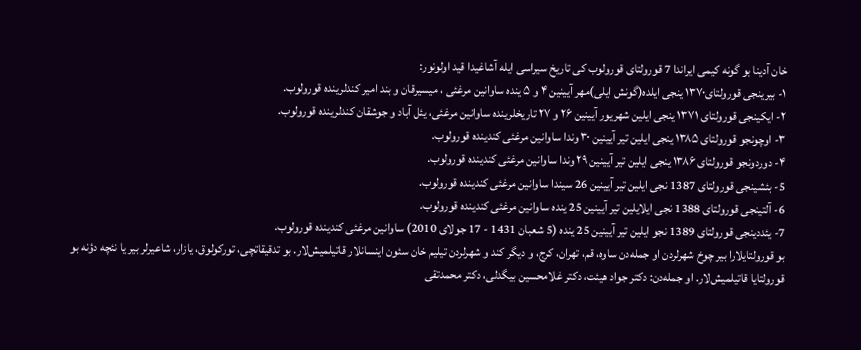خان آدینا بو گونه کیمی ایراندا 7 قورولتای قورولوب کی تاریخ سیراسی ایله آشاغیدا قید اولونور:
۱- بیرینجی قورولتای۱۳۷۰ ینجی ایلده(گونش ایلی)مهر آیینین ۴ و ۵ ینده ساوانین مرغئی ، میسیرقان و بند امیر کندلرینده قورولوب.
۲- ایکینجی قورولتای ۱۳۷۱ ینجی ایلین شهریور آیینین ۲۶ و ۲۷ تاریخلرینده ساوانین مرغئی، یئل آباد و جوشقان کندلرینده قورولوب.
۳- اوچونجو قورولتای ۱۳۸۵ ینجی ایلین تیر آیینین ۳۰ وندا ساوانین مرغئی کندینده قورولوب.
۴- دوردونجو قورولتای ۱۳۸۶ ینجی ایلین تیر آیینین ۲۹ وندا ساوانین مرغئی کندینده قورولوب.
5- بئشینجی قورولتای 1387 نجی ایلین تیر آیینین 26 سیندا ساوانین مرغئی کندینده قورولوب.
6- آلتینجی قورولتای 1388 نجی ایلایلین تیر آیینین 25 ینده ساوانین مرغئی کندینده قورولوب.
7- یئددینجی قورولتای 1389 نجو ایلین تیر آیینین 25 ینده (5 شعبان 1431 - 17 جولای 2010) ساوانین مرغئی کندینده قورولوب.
بو قورولتایلارا بیر چوخ شهرلردن او جمله‌دن ساوه، قم، تهران، کرج، و دیگر کند و شهرلردن تیلیم خان سئون اینسانلار قاتیلمیش‌لار. بو تدقیقاتچی، تورکولوق، یازار، شاعیرلر بیر یا نئچه دؤنه بو قورولتایا قاتیلمیش‌لار. او جمله‌دن: دکتر جواد هیئت، دکتر غلامحسین بیگدلی، دکتر محمدتقی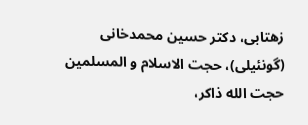زهتابی، دکتر حسین محمدخانی (گونئیلی)، حجت الاسلام و المسلمین حجت الله ذاکر،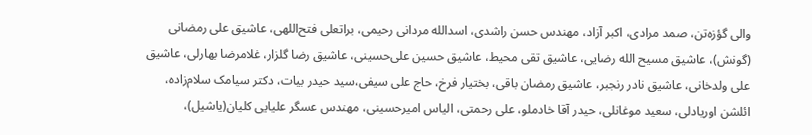والی گؤزه‌تن، صمد مرادی، اکبر آزاد، مهندس حسن راشدی، اسدالله مردانی رحیمی، براتعلی فتح‌اللهی، عاشیق علی رمضانی (گونش)، عاشیق مسیح الله رضایی، عاشیق تقی محیط، عاشیق حسین علی‌حسینی، عاشیق رضا گلزار، غلامرضا بهارلی، عاشیق علی ولدخانی، عاشیق نادر رنجبر، عاشیق رمضان باقی، بختیار فرخ، حاج علی سیفی،سید حیدر بیات، دکتر سیامک سلام‌زاده، ائلشن اوریادلی، سعید موغانلی، حیدر آقا خادملو، علی رحمتی، الیاس امیرحسینی، مهندس عسگر علیایی کلیان(یاشیل)،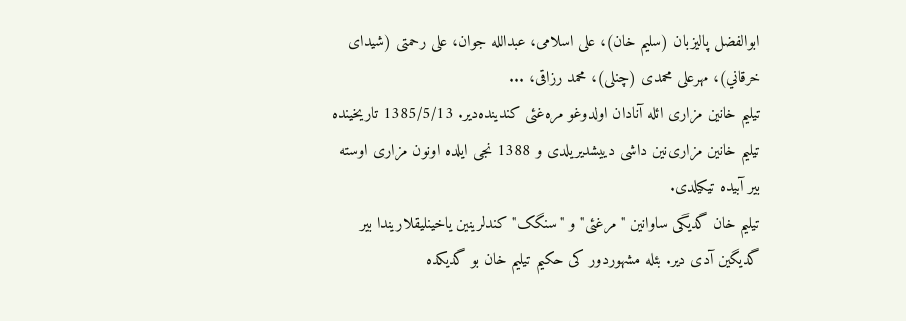ابوالفضل پالیزبان (سلیم خان)، علی اسلامی، عبدالله جوان، علی رحمتی (شیدای خرقاني)، مهرعلی محمدی (چنلی)، محمد رزاقی، ...
تیلیم خانین مزاری ائله آنادان اولدوغو مره‌غئی کندینده‌دیر. 1385/5/13 تاریخینده تیلیم خانین مزاری‌نین داشی دییشدیریلدی و 1388 نجی ایلده اونون مزاری اوسته بیر آبیده تیکیلدی.
تیلیم خان گدیگی ساوانین "مرغئی" و "سنگک" کندلرینین یاخینلیقلاریندا بیر گدیگین آدی دیر. بئله مشهوردور کی حکیم تیلیم خان بو گدیکده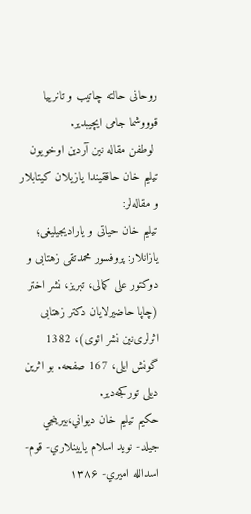روحانی حالته چاتیب و تانرییا قوووشما جامی ایچیبدیر.
 لوطفن مقاله نین آردین اوخویون
تیلیم خان حاققیندا یازیلان کیتابلار و مقاله‌لر:
تیلیم خان حیاتی و یارادیجیلیغی؛ یازانلار: پروفسور محمدتقی زهتابی و دوکتور علی کمالی، تبریز،‌ نشر اختر (چاپا حاضیرلایان دکتر زهتابی اثرلری‌نین نشر ائوی)، 1382 گونش ایلی، 167 صفحه. بو اثرین دیلی تورکجه‌دیر.
حکیم تيليم خان ديواني،بيرينجي جيلد- نويد اسلام يايينلاري- قوم- اسدالله اميري- ۱۳۸۶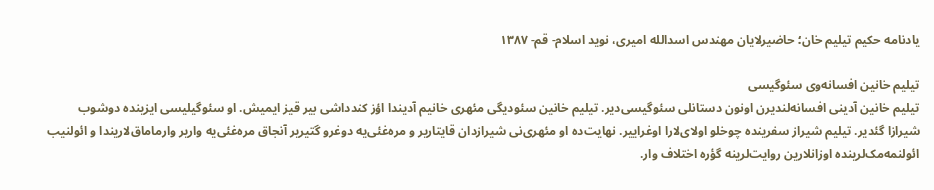یادنامه حکیم تیلیم خان؛ حاضیرلایان مهندس اسدالله امیری، نويد اسلام- قم- ۱۳۸۷

تیلیم خانین افسانه‌وی سئوگیسی
تیلیم خانین آدینی افسانه‌لندیرن اونون دستانلی سئوگیسی‌دیر. تیلیم خانین سئودیگی مئهری خانیم آدیندا اؤز کندداشی بیر قیز ایمیش. او سئوگیلیسی ایزینده دوشوب شیرازا گئدیر. تیلیم شیراز سفرینده چوخلو اولای‌لارا اوغراییر. نهایت‌ده او مئهری‌نی شیرازدان قایتاریر و مره‌غئی‌یه دوغرو گتیریر آنجاق مره‌غئی‌یه واریر وارماماق‌لاریندا و ائولنیب ائولنمه‌مک‌لرینده اوزانلارین روایت‌لرینه گؤره اختلاف وار.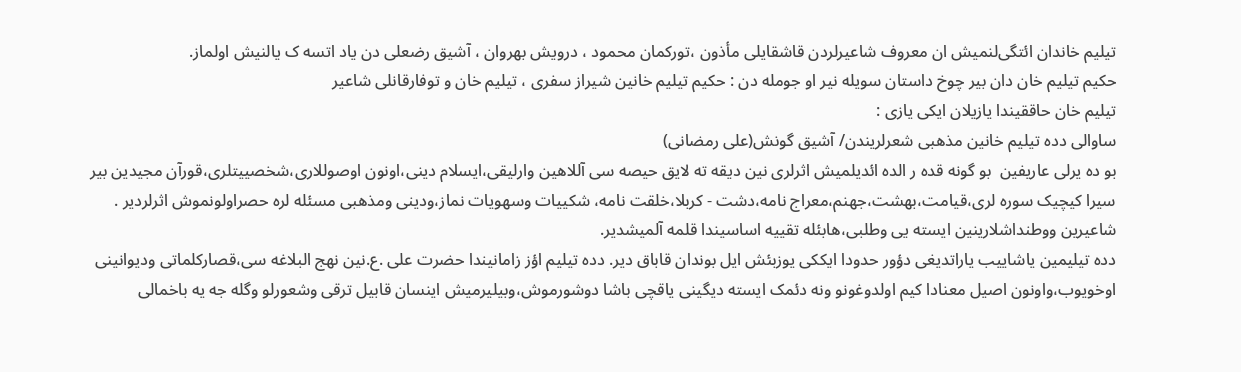تیلیم خاندان ائتگی‌لنمیش ان معروف شاعیرلردن قاشقایلی مأذون ،تورکمان محمود ، درویش بهروان ، آشیق رضعلی دن یاد اتسه ک یالنیش اولماز.
حکیم تیلیم خان دان بیر چوخ داستان‌ سویله نیر او جومله دن : حکیم تیلیم خانین شیراز سفری ، تیلیم خان و توفارقانلی شاعیر
تیلیم خان حاققیندا یازیلان ایکی یازی :
ساوالی دده تیلیم خانین مذهبی شعرلریندن/ آشیق گونش(علی رمضانی)
بو ده یرلی عاریفین  بو گونه قده ر الده ائدیلمیش اثرلری نین دیقه ته لایق حیصه سی آللاهین وارلیقی،ایسلام دینی،اونون اوصوللاری،شخصییتلری،قورآن مجیدین بیر سیرا کیچیک سوره لری،قیامت،بهشت،جهنم،معراج نامه،دشت - کربلا،خلقت نامه، شکییات وسهویات نماز،ودینی ومذهبی مسئله لره حصراولونموش اثرلردیر . شاعیرین ووطنداشلارینین ایسته یی وطلبی،هابئله تقییه اساسیندا قلمه آلمیشدیر.
دده تیلیمین یاشاییب یاراتدیغی دؤور حدودا ایککی یوزبئش ایل بوندان قاباق دیر. دده تیلیم اؤز زامانیندا حضرت علی .ع.نین نهج البلاغه سی،قصارکلماتی ودیوانینی اوخویوب،واونون اصیل معنادا کیم اولدوغونو ونه دئمک ایسته دیگینی یاقچی باشا دوشورموش،وبیلیرمیش اینسان قابیل ترقی وشعورلو وگله جه یه باخمالی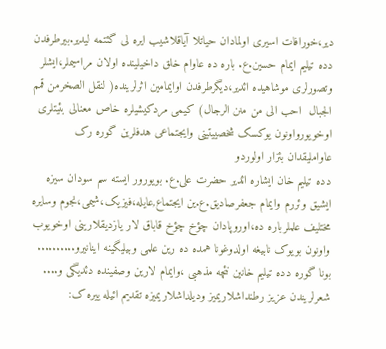دیر،خورافات اسیری اولمادان حیاتلا آیاقلاشیب ایره لی گئتمه لیدیر.بیرطرفدن دده تیلیم ایمام حسین.ع. باره ده عاوام خلق داخیلینده اولان مراسیملر،ایشلر وتصورلری موشاهیده ائدیر،دیگرطرفدن اوایمامین اثرلرینده( لنقل الصخرمن قمم الجبال  احب الی من منن الرجال) کیمی مردکیشیلره خاص معنالی بئیتلری اوخویورواونون یوکسک شخصییتینی وایجتماعی هدفلرین گوره رک عاواملیقدان بئزار اولوردو
دده تیلیم خان ایشاره ائدیر حضرت علی.ع. بویورور ایسته سم سودان سیزه ایشیق وئررم وایمام جعفرصادیق.ع.ین ایجتماع,عایله،فیزیک،شیمی،نجوم وسایره مختلیف علملرباره ده،اوروپادان چؤخ چؤخ قاباق لار یازدیقلارینی اوخویوب واونون بویوک نابیغه اولدوغونا همده ده رین علمی وبیلیگینه اینانیرو..........
بونا گوره دده تیلیم خانین نئچه مذهبی ،وایمام لارین وصفینده دئدیگی و.... شعرلریندن عزیز رطنداشلاریمیز ودیلداشلاریمیزه تقدیم ائیله ییره ک: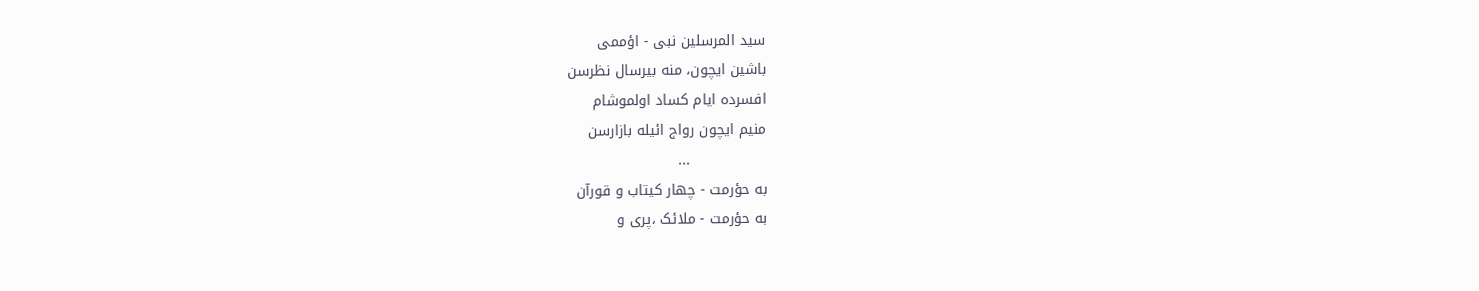سید المرسلین نبی - اؤممی
باشین ایچون، منه بیرسال نظرسن
افسرده ایام کساد اولموشام
منیم ایچون رواج ائیله بازارسن
                ...
به حؤرمت - چهار کیتاب و قورآن
به حؤرمت - ملائک ،پری و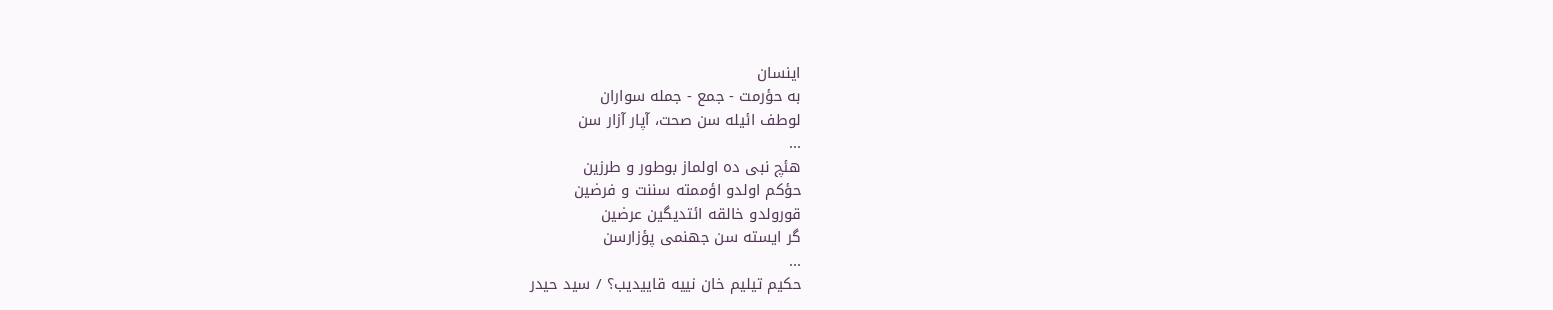اینسان
به حؤرمت - جمع - جمله سواران
لوطف ائیله سن صحت، آپار آزار سن
...
هئچ نبی ده اولماز بوطور و طرزین
حؤکم اولدو اؤممته سننت و فرضین
قورولدو خالقه ائتدیگین عرضین
گر ایسته سن جهنمی پؤزارسن
...
حکیم تیلیم خان نییه قاییدیب؟ / سید حیدر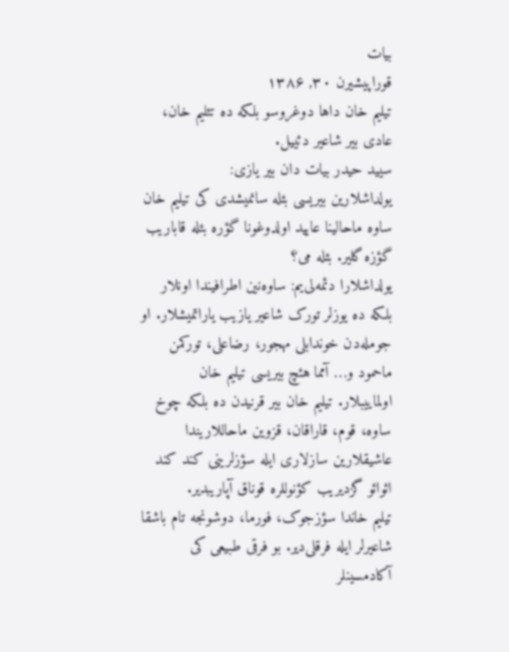بیات
قوراپيشيرن ۳۰, ۱۳۸۶
تیلیم خان داها دوغروسو بلکه ده تئلیم خان، عادی بیر شاعیر دئییل.
سیید حیدر بیات دان بیر یازی:
یولداشلارین بیریسی بئله سانمیشدی کی تیلیم خان ساوه ماحالینا عایید اولدوغونا گؤره بئله قاباریب گؤزه گلیر. بئله می؟
یولداشلارا دئمه‌لی‌یم: ساوه‌نین اطرافیندا اونلار بلکه ده یوزلر تورک شاعیر یازیب یاراتمیشلار. او جومله‌دن خوندابلی مهجور، رضاعلی، تورکمن ماحمود و… آمما هئچ بیریسی تیلیم خان اولماییبلار. تیلیم خان بیر قرنیدن ده بلکه چوخ ساوه، قوم، قاراقان، قزوین ماحاللاریندا عاشیقلارین سازلاری ایله سؤزلرینی کند کند ائوائو گزدیریب کؤنوللره قوناق آپاریبدیر.
تیلیم خاندا سؤزجوک، فورما، دوشونجه تام باشقا شاعیرلر ایله فرقلی‌دیر. بو فرقی طبیعی کی آکادمسینلر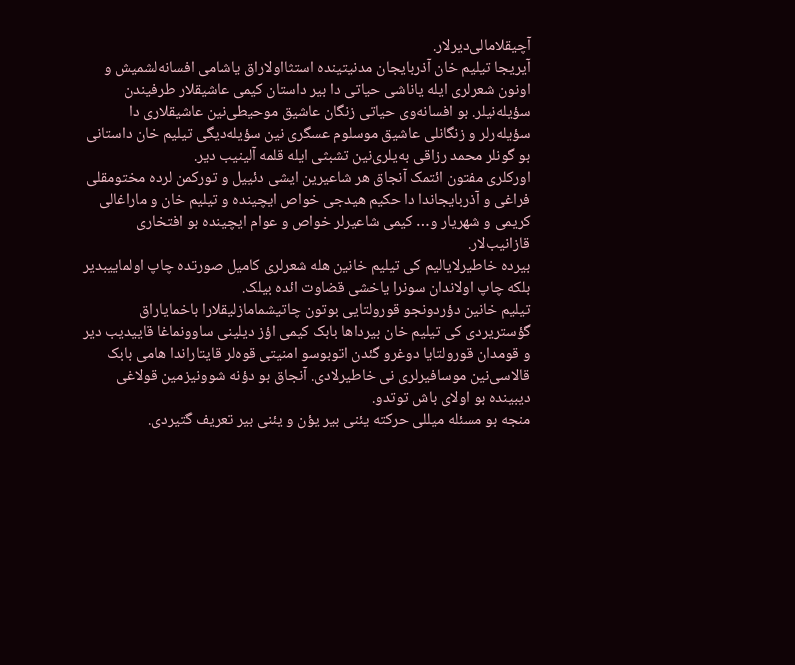آچیقلامالی‌دیرلار.
آیریجا تیلیم خان آذربایجان مدنیتینده استثااولاراق یاشامی افسانه‌لشمیش و اونون شعرلری ایله یاناشی حیاتی دا بیر داستان کیمی عاشیقلار طرفیندن سؤیله‌نیلر. بو افسانه‌وی حیاتی زنگان عاشیق موحیطی‌نین عاشیقلاری دا سؤیله‌رلر و زنگانلی عاشیق موسلوم عسگری نین سؤیله‌دیگی تیلیم خان داستانی بو گونلر محمد رزاقی به‌یلری‌نین تشبثی ایله قلمه آلینیب دیر.
اورکلری مفتون ائتمک آنجاق هر شاعیرین ایشی دئییل و تورکمن لرده مختومقلی فراغی و آذربایجاندا دا حکیم هیدجی خواص ایچینده و تیلیم خان و ماراغالی کریمی و شهریار و… کیمی شاعیرلر خواص و عوام ایچینده بو افتخاری قازانیب‌لار.
بیرده خاطیرلایالیم کی تیلیم خانین هله شعرلری کامیل صورتده چاپ اولماییبدیر بلکه چاپ اولاندان سونرا یاخشی قضاوت ائده بیلک.
تیلیم خانین دؤردونجو قورولتایی بوتون چاتیشمامازلیقلارا باخمایاراق گؤستریردی کی تیلیم خان بیرداها بابک کیمی اؤز دیلینی ساوونماغا قاییدیب دیر و قومدان قورولتایا دوغرو گئدن اتوبوسو امنیتی قوه‌لر قایتاراندا هامی بابک قالاسی‌نین موسافیرلری نی خاطیرلادی. آنجاق بو دؤنه شوونیزمین قولاغی دیبینده بو اولای باش توتدو.
منجه بو مسئله میللی حرکته یئنی بیر یؤن و یئنی بیر تعریف گتیردی.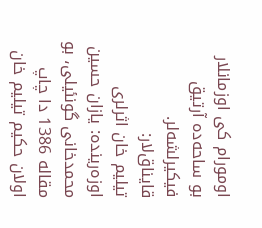اومورام کی اوزمانلار بو ساحه‌ده آرتیق فیکیرلشه‌لر.
قایناق‌لار:
تیلیم خان اثرلری اوزه‌رینده: یازان حسین محمدخانی گونئیلی، بو مقاله 1386 دا چاپ اولان حکیم تیلیم خان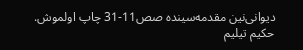دیوانی‌نین مقدمه‌سینده صص11-31 چاپ اولموش.
حکیم تیلیم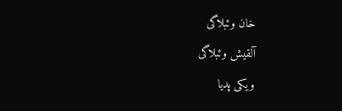خان وئبلاگی
آلقیش وئبلاگی
ویکی پدیا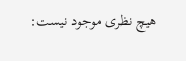هیچ نظری موجود نیست: